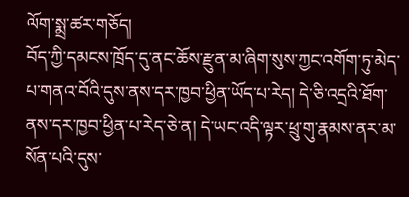ལོག་སྨྲ་ཚར་གཅོད།
བོད་ཀྱི་དམངས་ཁྲོད་དུ་ནང་ཆོས་རྫུན་མ་ཞིག་སུས་ཀྱང་འགོག་ཏུ་མེད་པ་གནའ་བོའི་དུས་ནས་དར་ཁྱབ་ཕྱིན་ཡོད་པ་རེད། དེ་ཅི་འདྲའི་ཐོག་ནས་དར་ཁྱབ་ཕྱིན་པ་རེད་ཅེ་ན། དེ་ཡང་འདི་ལྟར་ཕྲུ་གུ་རྣམས་ནར་མ་སོན་པའི་དུས་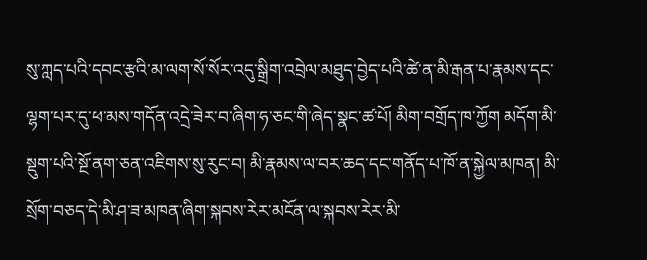སུ་ཀླད་པའི་དབང་རྩའི་མ་ལག་སོ་སོར་འདུ་སྒྲིག་འབྲེལ་མཐུད་བྱེད་པའི་ཚེ་ན་མི་རྒན་པ་རྣམས་དང་ལྷག་པར་དུ་ཕ་མས་གདོན་འདྲེ་ཟེར་བ་ཞིག་ཧ་ཅང་གི་ཞེད་སྣང་ཚ་པོ། མིག་བགྲོད་ཁ་ཀྱོག མདོག་མི་སྡུག་པའི་སྔོ་ནག་ཅན་འཇིགས་སུ་རུང་བ། མི་རྣམས་ལ་བར་ཆད་དང་གནོད་པ་ཁོ་ན་སྐྱེལ་མཁན། མི་སྲོག་བཅད་དེ་མི་ཤ་ཟ་མཁན་ཞིག་སྐབས་རེར་མངོན་ལ་སྐབས་རེར་མི་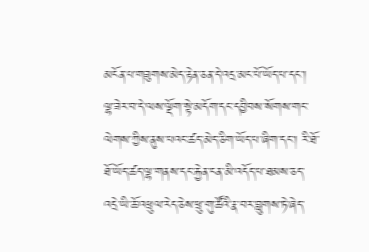མངོན་པ་གཟུགས་མེད་རྟེན་ཅན་དེ་འདྲ་མང་པོ་ཡོད་པ་དང་། ལྷ་ཟེར་བ་དེ་ལས་ལྡོག་སྟེ་མདོག་དང་དབྱིབས་སོགས་གང་ལེགས་ཀྱིས་ནུས་པའང་ཚད་མེད་ཅིག་ཡོད་པ་ཞིག་དང་། རི་ཐོ་ཐོ་ཡོད་ཚད་ལྷ་གནས་དང་རྐྱེན་ངན་མི་འདོད་པ་ཐམས་ཅད་འདྲེ་ཡི་ཆོ་འཕྲུལ་རེད་ཅེས་ཕྲུ་གུ་ཚོའི་རྣ་བར་བླུགས་ཏེ་ཞེད་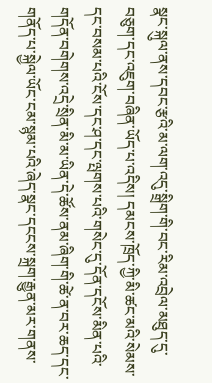སྣང་སྐུལ་ནས་དབང་རྩའི་མ་ལག་འདུ་སྒྲིག་གི་བང་རིམ་འབྲེལ་མཐུད་དུ་བཅུག་དང་འཇུག་བཞིན་ཡོད་པ་འདིས། དམངས་ཁྲོད་ཀྱི་མི་ཚང་མའི་སེམས་དང་བསམ་པའི་ངོས་དང་ཤ་དང་ལྤགས་པའི་གསེང་དུ་དོན་དངོས་མིན་པའི་གདོན་བགེགས་འདྲེ་སྲིན་མི་མ་ཡིན་དེ་ཚོས་ནམ་ཞིག་གི་ཚེ་ན་བར་ཆད་དང་གནོད་པ་སྐྱེལ་ཡོང་ངམ་སྙམ་པའི་ཞེད་སྣང་དངངས་སྐྲག་རྒྱུན་མར་གནས་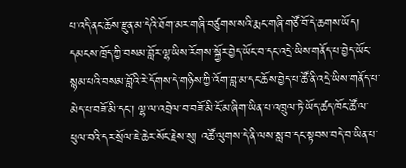པ་འདི་ནང་ཆོས་རྫུན་མ་དེའི་ཐོག་མར་གཞི་བཙུགས་སའི་རྨང་གཞི་གཙོ་བོ་དེ་ཆགས་ཡོད།
དམངས་ཁྲོད་ཀྱི་བསམ་བློར་ལྷ་ཡིས་རོགས་སྐྱོར་བྱེད་ཡོང་བ་དང་འདྲེ་ཡིས་གནོད་པ་བྱེད་ཡོང་སྙམ་པའི་བསམ་བློའི་རེ་དོགས་དེ་གཉིས་ཀྱི་འོག་བླ་མ་དང་ཆོས་བྱེད་པ་ཚོ་ནི་འདྲེ་ཡིས་གནོད་པ་མེད་པ་བཟོ་མི་དང་། ལྷ་ལ་འབྲེལ་བ་བཟོ་མི་ངོ་མ་ཞིག་ཡིན་པ་འཁྲུལ་ཏེ་ཡོད་ཚད་ཁོང་ཚོ་ལ་ཕུལ་བའི་དར་སྲོལ་ཇེ་ཆེར་སོང་རྗེས་སུ། འཚོ་ལུགས་དེ་ནི་ལས་སླ་བ་དང་སྟབས་བདེ་བ་ཡིན་པ་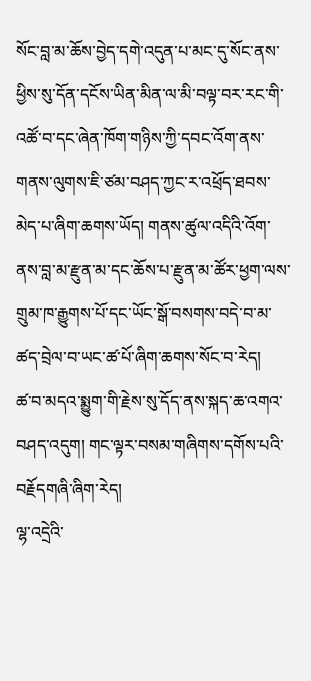སོང་བླ་མ་ཆོས་བྱེད་དགེ་འདུན་པ་མང་དུ་སོང་ནས་ཕྱིས་སུ་དོན་དངོས་ཡིན་མིན་ལ་མི་བལྟ་བར་རང་གི་འཚོ་བ་དང་ཞེན་ཁོག་གཉིས་ཀྱི་དབང་འོག་ནས་གནས་ལུགས་ཇི་ཙམ་བཤད་ཀྱང་ར་འཕྲོད་ཐབས་མེད་པ་ཞིག་ཆགས་ཡོད། གནས་ཚུལ་འདིའི་འོག་ནས་བླ་མ་རྫུན་མ་དང་ཆོས་པ་རྫུན་མ་ཚོར་ཕྱག་ལས་གྲུམ་ཁ་རྒྱུགས་པོ་དང་ཡོང་སྒོ་བསགས་བདེ་བ་མ་ཚད་བྲེལ་བ་ཡང་ཚ་པོ་ཞིག་ཆགས་སོང་བ་རེད།
ཚ་བ་མདའ་སྨྱུག་གི་རྗེས་སུ་དོད་ནས་སྐད་ཆ་འགའ་བཤད་འདུག། གང་ལྟར་བསམ་གཞིགས་དགོས་པའི་བརྗོདགཞི་ཞིག་རེད།
ལྷ་འདྲེའི་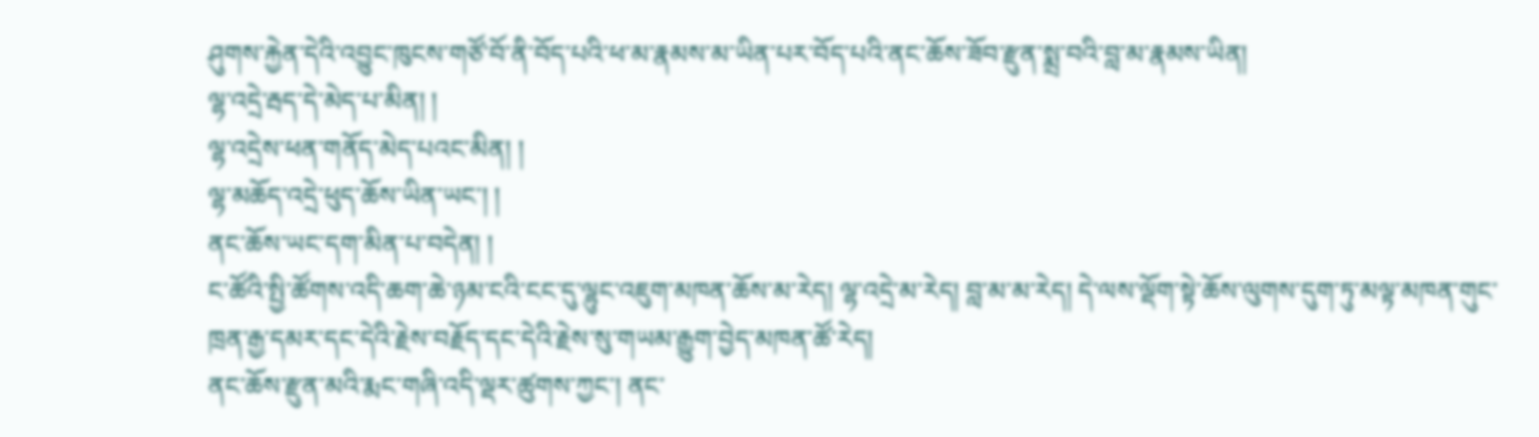ཤུགས་རྐྱེན་དེའི་འབྱུང་ཁུངས་གཙོ་བོ་ནི་བོད་པའི་ཕ་མ་རྣམས་མ་ཡིན་པར་བོད་པའི་ནང་ཆོས་ཟོབ་རྫུན་སྨྲ་བའི་བླ་མ་རྣམས་ཡིན།
ལྷ་འདྲེ་རྦད་དེ་མེད་པ་མིན། །
ལྷ་འདྲེས་ཕན་གནོད་མེད་པའང་མིན། །
ལྷ་མཆོད་འདྲེ་ཕུད་ཆོས་ཡིན་ཡང་། །
ནང་ཆོས་ཡང་དག་མིན་པ་བདེན། །
ང་ཚོའི་སྤྱི་ཚོགས་འདི་ཆག་ཆེ་ཉམ་ངའི་ངང་དུ་ལྷུང་འཇུག་མཁན་ཆོས་མ་རེད། ལྷ་འདྲེ་མ་རེད། བླ་མ་མ་རེད། དེ་ལས་ལྡོག་སྟེ་ཆོས་ལུགས་དུག་ཏུ་མལྟ་མཁན་གུང་ཁྲན་རྒྱ་དམར་དང་དེའི་རྗེས་བརྗོད་དང་དེའི་རྗེས་སུ་གཡམ་རྒྱུག་བྱེད་མཁན་ཚོ་རེད།
ནང་ཆོས་རྫུན་མའི་རྨང་གཞི་འདི་ལྡར་ཚུགས་ཀྱང་། ནང་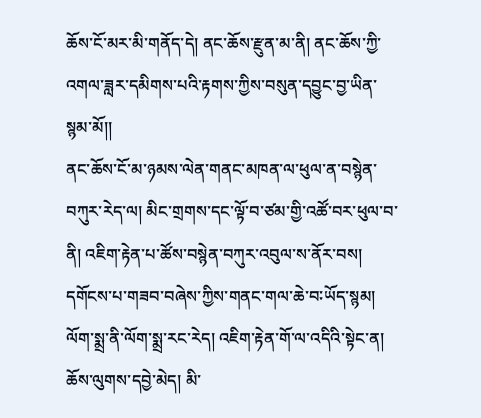ཆོས་ངོ་མར་མི་གནོད་དེ། ནང་ཆོས་རྫུན་མ་ནི། ནང་ཆོས་ཀྱི་འགལ་ཟླར་དམིགས་པའི་རྟགས་ཀྱིས་བསུན་དབྱུང་བྱ་ཡིན་སྙམ་མོ།།
ནང་ཆོས་ངོ་མ་ཉམས་ལེན་གནང་མཁན་ལ་ཕུལ་ན་བསྙེན་བཀུར་རེད་ལ། མིང་གྲགས་དང་ལྟོ་བ་ཙམ་གྱི་འཚོ་བར་ཕུལ་བ་ནི། འཇིག་རྟེན་པ་ཚོས་བསྙེན་བཀུར་འབུལ་ས་ནོར་བས། དགོངས་པ་གཟབ་བཞེས་ཀྱིས་གནང་གལ་ཆེ་བ࿒ཡོད་སྙམ།
ལོག་སྨྲ་ནི་ལོག་སྨྲ་རང་རེད། འཇིག་རྟེན་གོ་ལ་འདིའི་སྟེང་ན། ཆོས་ལུགས་དབྱེ་མེད། མི་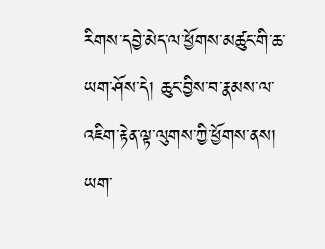རིགས་དབྱེ་མེད་ལ་ཕྱོགས་མཚུང་གི་ཆ་ཡག་ཤོས་དེ། ཆུང་བྱིས་བ་རྣམས་ལ་འཇིག་རྟེན་ལྟ་ལུགས་ཀྱི་ཕྱོགས་ནས། ཡག་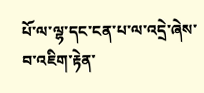པོ་ལ་ལྷ་དང་ངན་པ་ལ་འདྲེ་ཞེས་བ་འཇིག་རྟེན་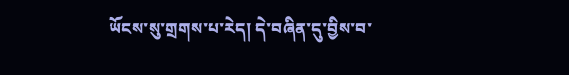ཡོངས་སུ་གྲགས་པ་རེད། དེ་བཞིན་དུ་བྱིས་བ་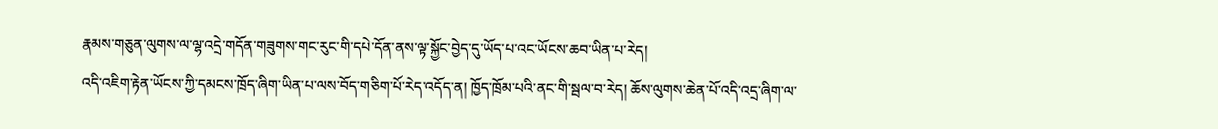རྣམས་གཅུན་ལུགས་ལ་ལྷ་འདྲེ་གདོན་གཟུགས་གང་རུང་གི་དཔེ་དོན་ནས་ལྟ་སྐྱོང་བྱེད་དུ་ཡོད་པ་འང་ཡོངས་ཆབ་ཡིན་པ་རེད།
འདི་འཇིག་རྟེན་ཡོངས་ཀྱི་དམངས་ཁྲོད་ཞིག་ཡིན་པ་ལས་བོད་གཅིག་པོ་རེད་འདོད་ན། ཁྱོད་ཁྲོམ་པའི་ནང་གི་སྦལ་བ་རེད། ཆོས་ལུགས་ཆེན་པོ་འདི་འདྲ་ཞིག་ལ་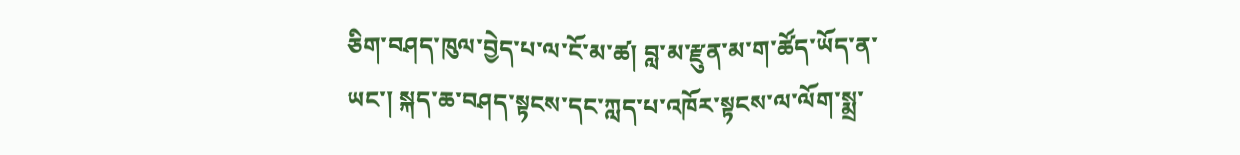ཅིག་བཤད་ཁུལ་བྱེད་པ་ལ་ངོ་མ་ཚ། བླ་མ་རྫུན་མ་ག་ཚོད་ཡོད་ན་ཡང་། སྐད་ཆ་བཤད་སྟངས་དང་ཀླད་པ་འཁོར་སྟངས་ལ་ལོག་སྨྲ་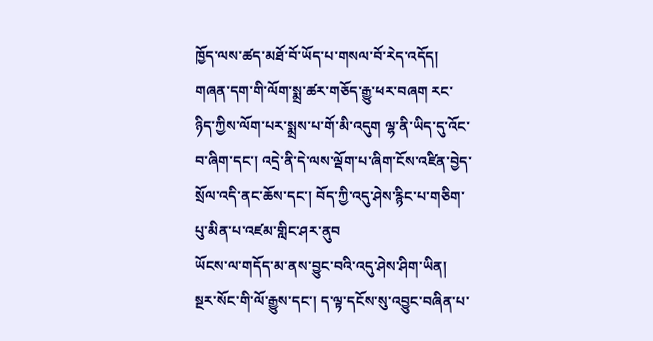ཁྱོད་ལས་ཚད་མཐོ་བོ་ཡོད་པ་གསལ་བོ་རེད་འདོད།
གཞན་དག་གི་ལོག་སྨྲ་ཚར་གཅོད་རྒྱུ་ཕར་བཞག རང་ཉིད་ཀྱིས་ལོག་པར་སྨྲས་པ་གོ་མི་འདུག ལྷ་ནི་ཡིད་དུ་འོང་བ་ཞིག་དང་། འདྲེ་ནི་དེ་ལས་ལྡོག་པ་ཞིག་ངོས་འཛིན་བྱེད་སྲོལ་འདི་ནང་ཆོས་དང་། བོད་ཀྱི་འདུ་ཤེས་རྙིང་པ་གཅིག་པུ་མིན་པ་འཛམ་གླིང་ཤར་ནུབ
ཡོངས་ལ་གདོད་མ་ནས་བྱུང་བའི་འདུ་ཤེས་ཤིག་ཡིན། སྔར་སོང་གི་ལོ་རྒྱུས་དང་། ད་ལྟ་དངོས་སུ་འབྱུང་བཞིན་པ་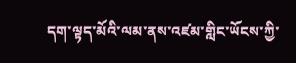དག་ལྟད་མོའི་ལམ་ནས་འཛམ་གླིང་ཡོངས་ཀྱི་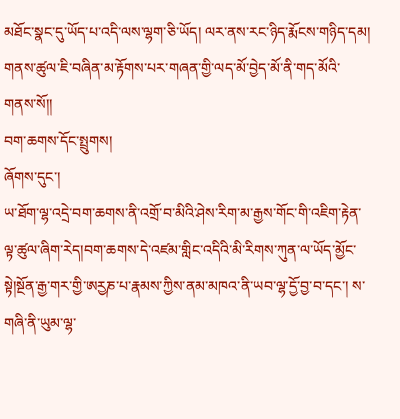མཐོང་སྣང་དུ་ཡོད་པ་འདི་ལས་ལྷག་ཅི་ཡོད། ལར་ནས་རང་ཉིད་རྨོངས་གཉིད་དམ། གནས་ཚུལ་ཇི་བཞིན་མ་རྟོགས་པར་གཞན་གྱི་ལད་མོ་བྱེད་མོ་ནི་གད་མོའི་གནས་སོ།།
བག་ཆགས་དོང་སྤྲུགས།
ཞོགས་དུང་།
ཡ་ཐོག་ལྷ་འདྲེ་བག་ཆགས་ནི་འགྲོ་བ་མིའི་ཤེས་རིག་མ་རྒྱས་གོང་གི་འཇིག་རྟེན་ལྟ་ཚུལ་ཞིག་རེད།བག་ཆགས་དེ་འཛམ་གླིང་འདིའི་མི་རིགས་ཀུན་ལ་ཡོད་མྱོང་སྟེ།སྔོན་རྒྱ་གར་གྱི་ཨརྱཎ་པ་རྣམས་ཀྱིས་ནམ་མཁའ་ནི་ཡབ་ལྷ་དྱོ་བྱ་བ་དང་། ས་གཞི་ནི་ཡུམ་ལྷ་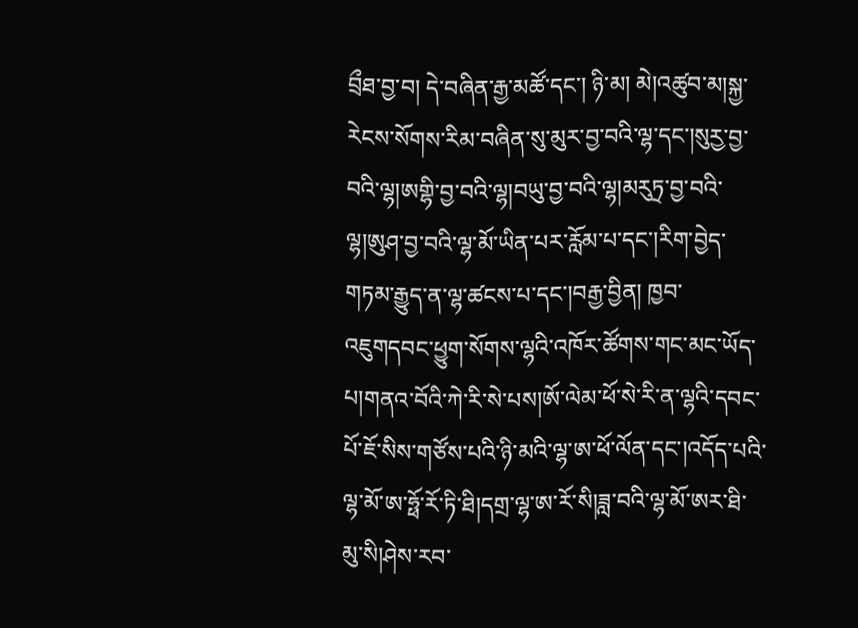བྲྀཐ་བྱ་བ། དེ་བཞིན་རྒྱ་མཚོ་དང་། ཉི་མ། མེ།འཚུབ་མ།སྐྱ་རེངས་སོགས་རིམ་བཞིན་སུ་མུར་བྱ་བའི་ལྷ་དང་།སུརྱ་བྱ་བའི་ལྷ།ཨགྷི་བྱ་བའི་ལྷ།བཡུ་བྱ་བའི་ལྷ།མརུཏྲ་བྱ་བའི་ལྷ།ཨུཤ་བྱ་བའི་ལྷ་མོ་ཡིན་པར་རློམ་པ་དང་།རིག་བྱེད་གཏམ་རྒྱུད་ན་ལྷ་ཚངས་པ་དང་།བརྒྱ་བྱིན། ཁྱབ་འཇུགདབང་ཕྱུག་སོགས་ལྷའི་འཁོར་ཚོགས་གང་མང་ཡོད་པ།གནའ་བོའི་ཀེ་རི་སེ་པས།ཨོ་ལེམ་ཕོ་སེ་རི་ན་ལྷའི་དབང་པོ་ཇོ་སིས་གཙོས་པའི་ཉི་མའི་ལྷ་ཨ་ཕོ་ལོན་དང་།འདོད་པའི་ལྷ་མོ་ཨ་ཧྥོ་རོ་ཏི་ཐི།དགྲ་ལྷ་ཨ་རོ་སི།ཟླ་བའི་ལྷ་མོ་ཨར་ཐི་མུ་སི།ཤེས་རབ་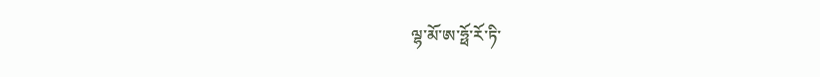ལྷ་མོ་ཨ་ཧྥོ་རོ་ཏི་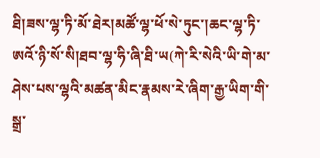ཐི།ཟས་ལྷ་ཏི་མོ་ཐེར།མཚོ་ལྷ་ཕོ་སེ་ཏུང་།ཆང་ལྷ་ཏི་ཨའོ་ཉི་སོ་སི།ཐབ་ལྷ་ཧི་ཞི་ཐི་ཡ(ཀེ་རི་སེའི་ཡི་གེ་མ་ཤེས་པས་ལྷའི་མཚན་མིང་རྣམས་རེ་ཞིག་རྒྱ་ཡིག་གི་སྒྲ་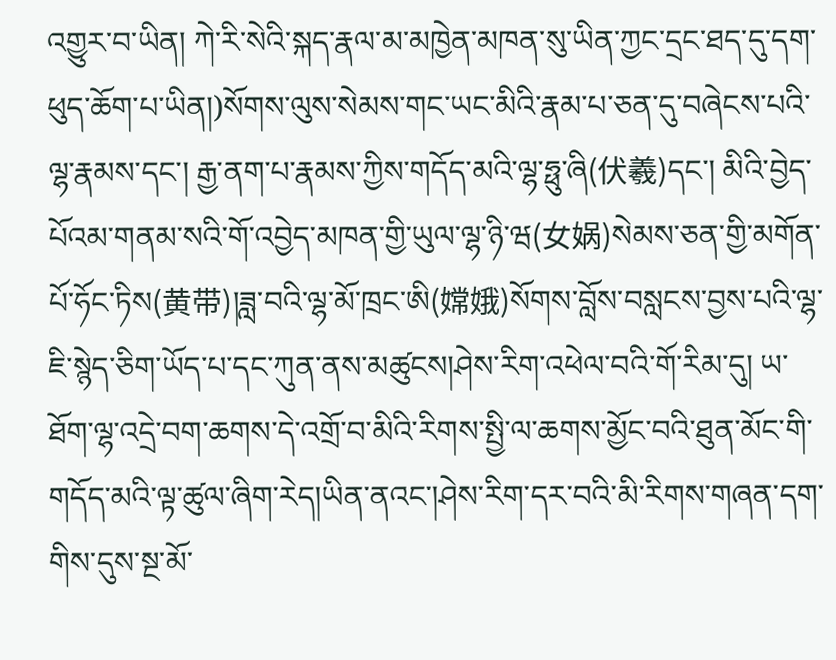འགྱུར་བ་ཡིན། ཀེ་རི་སེའི་སྐད་རྣལ་མ་མཁྱེན་མཁན་སུ་ཡིན་ཀྱང་དྲང་ཐད་དུ་དག་ཕུད་ཆོག་པ་ཡིན།)སོགས་ལུས་སེམས་གང་ཡང་མིའི་རྣམ་པ་ཅན་དུ་བཞེངས་པའི་ལྷ་རྣམས་དང་། རྒྱ་ནག་པ་རྣམས་ཀྱིས་གདོད་མའི་ལྷ་ཧྥུ་ཞི(伏羲)དང་། མིའི་བྱེད་པོའམ་གནམ་སའི་གོ་འབྱེད་མཁན་གྱི་ཡུལ་ལྷ་ཉི་ཝ(女娲)སེམས་ཅན་གྱི་མགོན་པོ་ཧོང་ཏིས(黄带)།ཟླ་བའི་ལྷ་མོ་ཁྲང་ཨི(嫦娥)སོགས་བློས་བསླངས་བྱས་པའི་ལྷ་ཇི་སྙེད་ཅིག་ཡོད་པ་དང་ཀུན་ནས་མཚུངས།ཤེས་རིག་འཕེལ་བའི་གོ་རིམ་དུ། ཡ་ཐོག་ལྷ་འདྲེ་བག་ཆགས་དེ་འགྲོ་བ་མིའི་རིགས་སྤྱི་ལ་ཆགས་མྱོང་བའི་ཐུན་མོང་གི་གདོད་མའི་ལྟ་ཚུལ་ཞིག་རེད།ཡིན་ནའང་།ཤེས་རིག་དར་བའི་མི་རིགས་གཞན་དག་གིས་དུས་སྔ་མོ་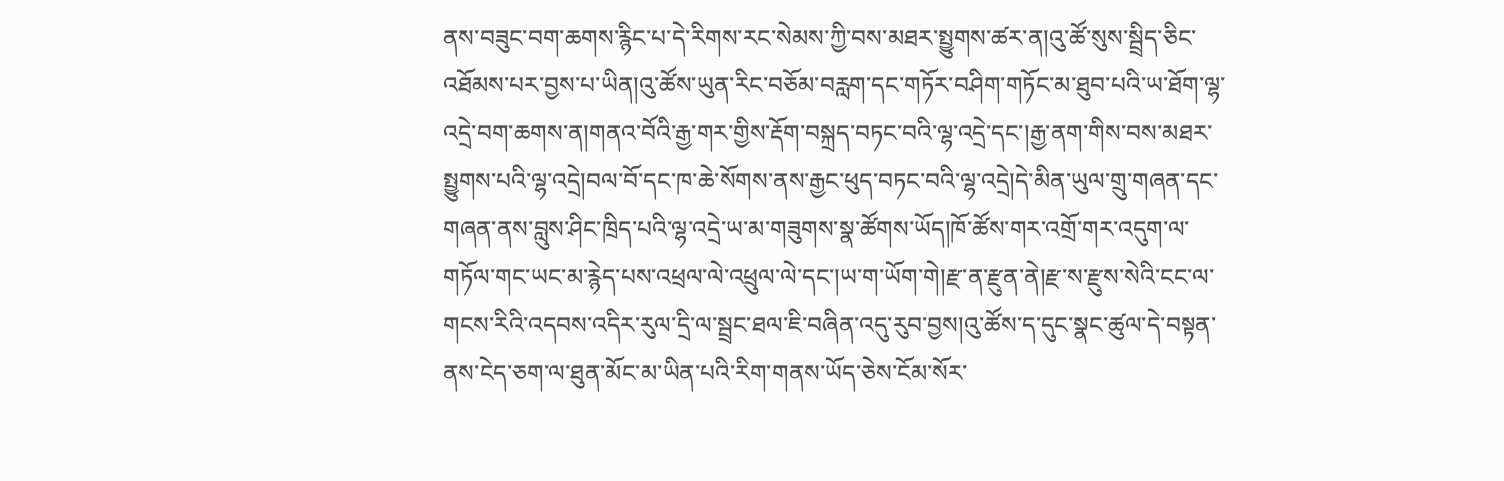ནས་བཟུང་བག་ཆགས་རྙིང་པ་དེ་རིགས་རང་སེམས་ཀྱི་བས་མཐར་སྤྱུགས་ཚར་ན།འུ་ཚོ་སུས་སྦྲིད་ཅིང་འཐོམས་པར་བྱས་པ་ཡིན།འུ་ཚོས་ཡུན་རིང་བཅོམ་བརླག་དང་གཏོར་བཤིག་གཏོང་མ་ཐུབ་པའི་ཡ་ཐོག་ལྷ་འདྲེ་བག་ཆགས་ན།གནའ་བོའི་རྒྱ་གར་གྱིས་རྡོག་བསྐྲད་བཏང་བའི་ལྷ་འདྲེ་དང་།རྒྱ་ནག་གིས་བས་མཐར་སྤྱུགས་པའི་ལྷ་འདྲེ།བལ་བོ་དང་ཁ་ཆེ་སོགས་ནས་རྒྱང་ཕུད་བཏང་བའི་ལྷ་འདྲེ།དེ་མིན་ཡུལ་གྲུ་གཞན་དང་གཞན་ནས་བླུས་ཤིང་ཁྲིད་པའི་ལྷ་འདྲེ་ཡ་མ་གཟུགས་སྣ་ཚོགས་ཡོད།ཁོ་ཚོས་གར་འགྲོ་གར་འདུག་ལ་གཏོལ་གང་ཡང་མ་རྙེད་པས་འཕྲལ་ལེ་འཕྲུལ་ལེ་དང་།ཡ་ག་ཡོག་གེ།རྫ་ན་རྫུན་ནེ།རྫ་ས་རྫུས་སེའི་ངང་ལ་གངས་རིའི་འདབས་འདིར་རུལ་དྲི་ལ་སྦྲང་ཐལ་ཇི་བཞིན་འདུ་རུབ་བྱས།འུ་ཚོས་ད་དུང་སྣང་ཚུལ་དེ་བསྟན་ནས་ངེད་ཅག་ལ་ཐུན་མོང་མ་ཡིན་པའི་རིག་གནས་ཡོད་ཅེས་ངོམ་སོར་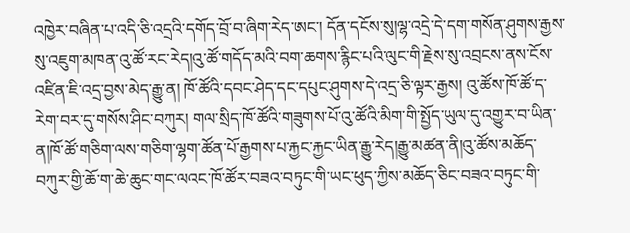འཁྱེར་བཞིན་པ་འདི་ཅི་འདྲའི་དགོད་བྲོ་བ་ཞིག་རེད་ཨང་། དོན་དངོས་སུ།ལྷ་འདྲེ་དེ་དག་གསོན་ཤུགས་རྒྱས་སུ་འཇུག་མཁན་འུ་ཚོ་རང་རེད།འུ་ཚོ་གདོད་མའི་བག་ཆགས་རྙིང་པའི་ལུང་གི་རྗེས་སུ་འབྲངས་ནས་ངོས་འཛིན་ཇི་འདྲ་བྱས་མེད་རྒྱུ་ན། ཁོ་ཚོའི་དབང་ཤེད་དང་དཔུང་ཤུགས་དེ་འདྲ་ཅི་ལྟར་རྒྱས། འུ་ཚོས་ཁོ་ཚོ་ད་རེག་བར་དུ་གསོས་ཤིང་བཀུར། གལ་སྲིད་ཁོ་ཚོའི་གཟུགས་པོ་འུ་ཚོའི་མིག་གི་སྤྱོད་ཡུལ་དུ་འགྱུར་བ་ཡིན་ན།ཁོ་ཚོ་གཅིག་ལས་གཅིག་ལྷག་ཚོན་པོ་རྒྱགས་པ་རྐྱང་རྐྱང་ཡིན་རྒྱུ་རེད།རྒྱུ་མཚན་ནི།འུ་ཚོས་མཆོད་བཀུར་གྱི་ཆོ་ག་ཆེ་ཆུང་གང་ལའང་ཁོ་ཚོར་བཟའ་བཏུང་གི་ཡང་ཕུད་ཀྱིས་མཆོད་ཅིང་བཟའ་བཏུང་གི་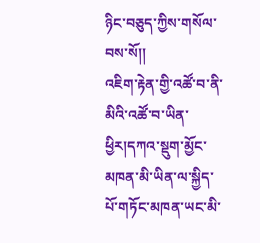ཉིང་བཅུད་ཀྱིས་གསོལ་བས་སོ།།
འཇིག་རྟེན་གྱི་འཚོ་བ་ནི་མིའི་འཚོ་བ་ཡིན་ཕྱིར།དཀའ་སྡུག་མྱོང་མཁན་མི་ཡིན་ལ་སྐྱིད་པོ་གཏོང་མཁན་ཡང་མི་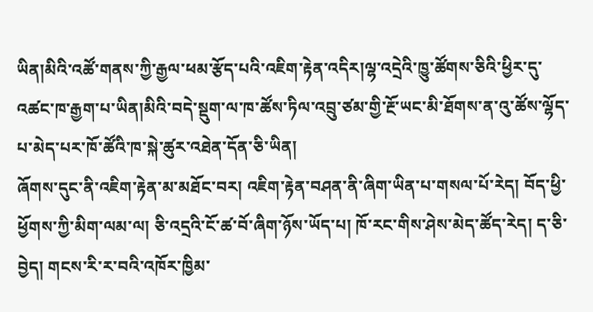ཡིན།མིའི་འཚོ་གནས་ཀྱི་རྒྱལ་ཕམ་རྩོད་པའི་འཇིག་རྟེན་འདིར།ལྷ་འདྲེའི་ཁྱུ་ཚོགས་ཅིའི་ཕྱིར་དུ་འཚང་ཁ་རྒྱག་པ་ཡིན།མིའི་བདེ་སྡུག་ལ་ཁ་ཚོས་ཏིལ་འབྲུ་ཙམ་གྱི་རྔོ་ཡང་མི་ཐོགས་ན་འུ་ཚོས་ལྷོད་པ་མེད་པར་ཁོ་ཚོའི་ཁ་སྐེ་ཚུར་འཐེན་དོན་ཅི་ཡིན།
ཞོགས་དུང་ནི་འཇིག་རྟེན་མ་མཐོང་བར། འཇིག་རྟེན་བཤན་ནི་ཞིག་ཡིན་པ་གསལ་པོ་རེད། བོད་ཕྱི་ཕྱོགས་ཀྱི་མིག་ལམ་ལ། ཅི་འདྲའི་ངོ་ཚ་བོ་ཞིག་ཉོས་ཡོད་པ། ཁོ་རང་གིས་ཤེས་མེད་ཚོད་རེད། ད་ཅི་བྱེད། གངས་རི་ར་བའི་འཁོར་ཁྱིམ་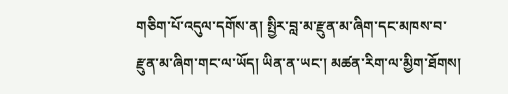གཅིག་པོ་འདུལ་དགོས་ན། སྤྱིར་བླ་མ་རྫུན་མ་ཞིག་དང་མཁས་བ་རྫུན་མ་ཞིག་གང་ལ་ཡོད། ཡིན་ན་ཡང་། མཚན་རིག་ལ་མྱིག་ཐོགས།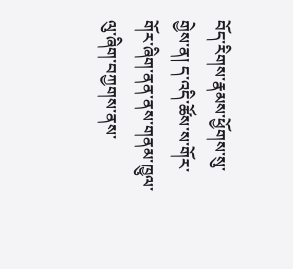བོད་རིགས་རྣམས་ཕྱོགས་སུ་གྱེས་ན། ད་འདི་ཚོས་ས་གོར་གོར་ཞིག་ནན་ནས་གནམ་ཁྱུལ་ལུ་ཞིག་བཀྱགས་ནས་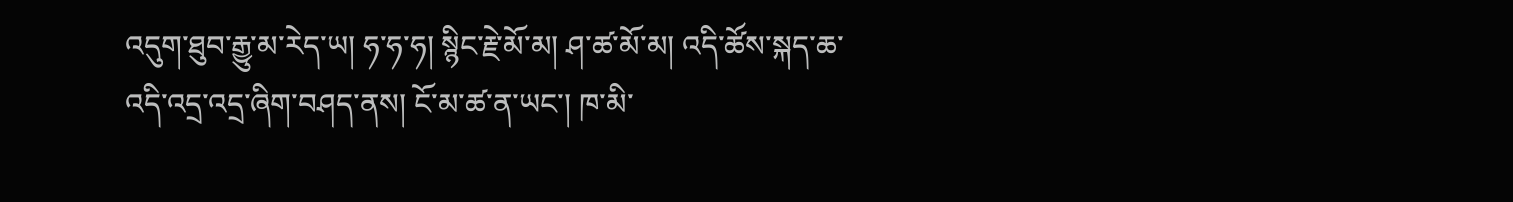འདུག་ཐུབ་རྒྱུ་མ་རེད་ཡ། ཧ་ཧ་ཧ། སྙིང་རྗེ་མོ་མ། ཤ་ཚ་མོ་མ། འདི་ཚོས་སྐད་ཆ་འདི་འདྲ་འདྲ་ཞིག་བཤད་ནས། ངོ་མ་ཚ་ན་ཡང་། ཁ་མི་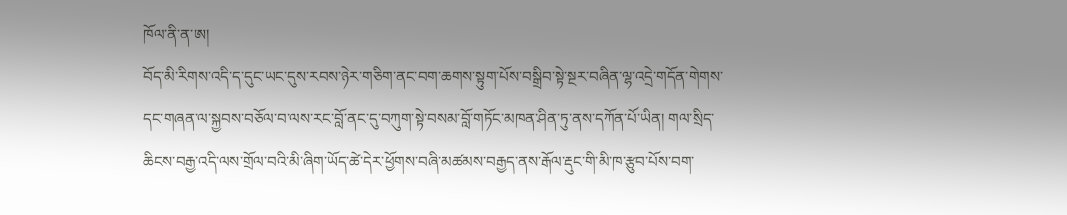ཁོལ་ནི་ན་ཨ།
བོད་མི་རིགས་འདི་ད་དུང་ཡང་དུས་རབས་ཉེར་གཅིག་ནང་བག་ཆགས་སྟུག་པོས་བསྒྲིབ་སྟེ་སྔར་བཞིན་ལྷ་འདྲེ་གདོན་གེགས་དང་གཞན་ལ་སྐྱབས་བཅོལ་བ་ལས་རང་བློ་ནང་དུ་བཀུག་སྟེ་བསམ་བློ་གཏོང་མཁན་ཤིན་ཏུ་ནས་དཀོན་པོ་ཡིན། གལ་སྲིད་ཆིངས་བརྒྱ་འདི་ལས་གྲོལ་བའི་མི་ཞིག་ཡོད་ཚེ་དེར་ཕྱོགས་བཞི་མཚམས་བརྒྱད་ནས་རྒོལ་རྡུང་གི་མི་ཁ་རྩུབ་པོས་བག་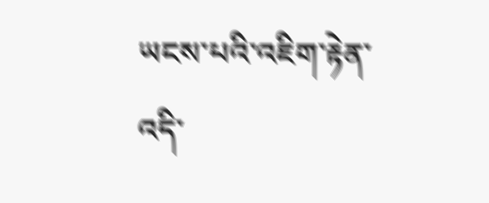ཡངས་པའི་འཇིག་རྟེན་འདི་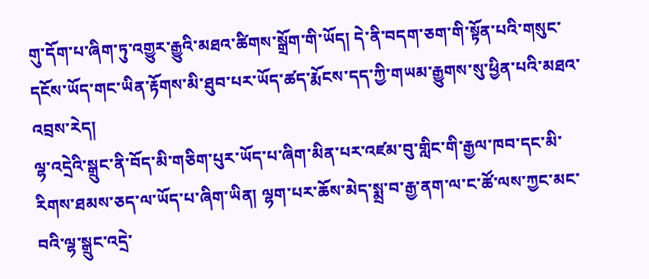གུ་དོག་པ་ཞིག་ཏུ་འགྱུར་རྒྱུའི་མཐའ་ཚིགས་སྒྲོག་གི་ཡོད། དེ་ནི་བདག་ཅག་གི་སྟོན་པའི་གསུང་དངོས་ཡོད་གང་ཡིན་རྟོགས་མི་ཐུབ་པར་ཡོད་ཚད་རྨོངས་དད་ཀྱི་གཡམ་རྒྱུགས་སུ་ཕྱིན་པའི་མཐའ་འབྲས་རེད།
ལྷ་འདྲེའི་སྒྲུང་ནི་བོད་མི་གཅིག་པུར་ཡོད་པ་ཞིག་མིན་པར་འཛམ་བུ་གླིང་གི་རྒྱལ་ཁབ་དང་མི་རིགས་ཐམས་ཅད་ལ་ཡོད་པ་ཞིག་ཡིན། ལྷག་པར་ཆོས་མེད་སྨྲ་བ་རྒྱ་ནག་ལ་ང་ཚོ་ལས་ཀྱང་མང་བའི་ལྷ་སྒྲུང་འདྲེ་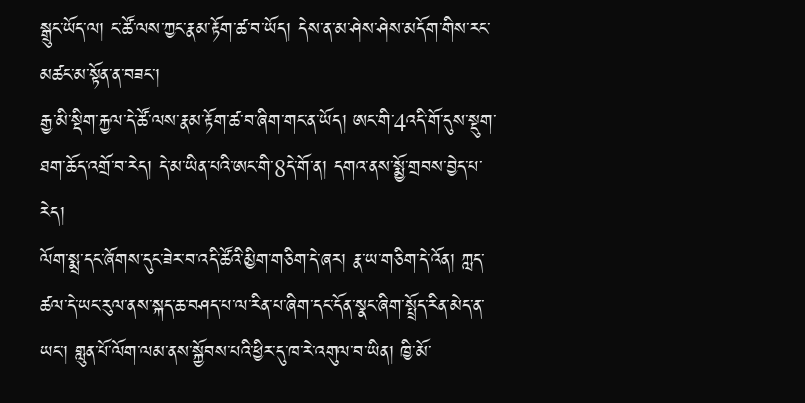སྒྲུང་ཡོད་ལ། ང་ཚོ་ལས་ཀྱང་རྣམ་རྟོག་ཚ་བ་ཡོད། དེས་ན་མ་ཤེས་ཤེས་མདོག་གིས་རང་མཚང་མ་སྟོན་ན་བཟང་།
རྒྱ་མི་སྡིག་རྐྱལ་དེ་ཚོ་ལས་རྣམ་རྟོག་ཚ་བ་ཞིག་གང་ན་ཡོད། ཨང་གི་4འདི་གོ་དུས་སྡུག་ཐག་ཆོད་འགྲོ་བ་རེད། དེ་མ་ཡིན་པའི་ཨང་གི་8དེ་གོ་ན། དགའ་ནས་སྨྱོ་གྲབས་བྱེད་པ་རེད།
ལོག་སྨྲ་དང་ཞོགས་དུང་ཟེར་བ་འདི་ཚོའི་མྱིག་གཅིག་དེ་ཞར། རྣ་ཡ་གཅིག་དེ་འོན། ཀླད་ཚལ་དེ་ཡང་རུལ་ནས་སྐད་ཆ་བཤད་པ་ལ་རིན་པ་ཞིག་དང་དོན་སྣང་ཞིག་སྤྲོད་རིན་མེད་ན་ཡང་། གླུན་པོ་ལོག་ལམ་ནས་སྐྱོབས་པའི་ཕྱིར་དུ་ཁ་རེ་འགུལ་བ་ཡིན། ཁྱི་མོ་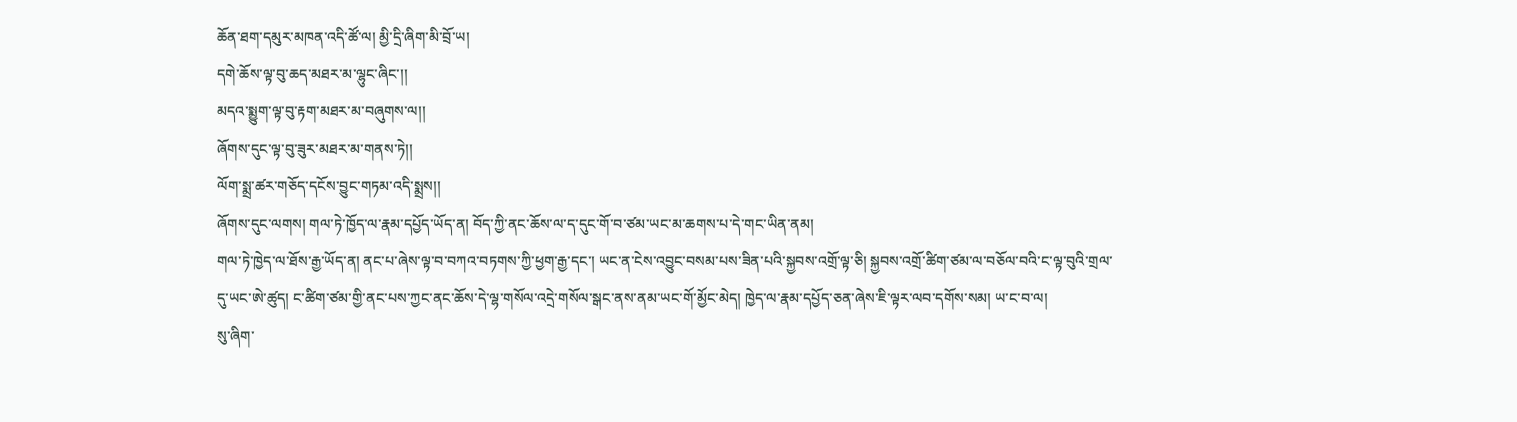ཆོན་ཐག་དམུར་མཁན་འདི་ཚོ་ལ། མྱི་དྲི་ཞིག་མི་བྲོ་ཡ།
དགེ་ཆོས་ལྟ་བུ་ཆད་མཐར་མ་ལྷུང་ཞིང་།།
མདའ་སྨྱུག་ལྟ་བུ་རྟག་མཐར་མ་བཞུགས་ལ།།
ཞོགས་དུང་ལྟ་བུ་ཟུར་མཐར་མ་གནས་ཏེ།།
ལོག་སྨྲ་ཚར་གཅོད་དངོས་བྱུང་གཏམ་འདི་སྨྲས།།
ཞོགས་དུང་ལགས། གལ་ཏེ་ཁྱོད་ལ་རྣམ་དཔྱོད་ཡོད་ན། བོད་ཀྱི་ནང་ཆོས་ལ་ད་དུང་གོ་བ་ཙམ་ཡང་མ་ཆགས་པ་དེ་གང་ཡིན་ནམ།
གལ་ཏེ་ཁྱེད་ལ་ཐོས་རྒྱ་ཡོད་ན། ནང་པ་ཞེས་ལྟ་བ་བཀའ་བཏགས་ཀྱི་ཕྱག་རྒྱ་དང་། ཡང་ན་ངེས་འབྱུང་བསམ་པས་ཟིན་པའི་སྐྱབས་འགྲོ་ལྟ་ཅི། སྐྱབས་འགྲོ་ཚིག་ཙམ་ལ་བཅོལ་བའི་ང་ལྟ་བུའི་གྲལ་དུ་ཡང་ཨེ་ཚུད། ང་ཚིག་ཙམ་གྱི་ནང་པས་ཀྱང་ནང་ཆོས་དེ་ལྷ་གསོལ་འདྲེ་གསོལ་སྒང་ནས་ནམ་ཡང་གོ་མྱོང་མེད། ཁྱེད་ལ་རྣམ་དཔྱོད་ཅན་ཞེས་ཇི་ལྟར་ལབ་དགོས་སམ། ཡ་ང་བ་ལ།
སུ་ཞིག་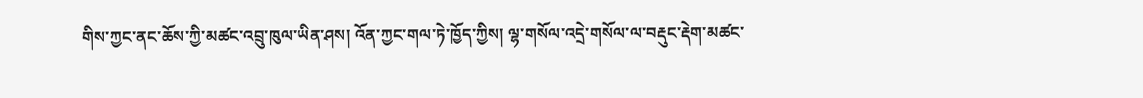གིས་ཀྱང་ནང་ཆོས་ཀྱི་མཚང་འབྲུ་ཁུལ་ཡིན་ཤས། འོན་ཀྱང་གལ་ཏེ་ཁྱོད་ཀྱིས། ལྷ་གསོལ་འདྲེ་གསོལ་ལ་བརྡུང་རྡེག་མཚང་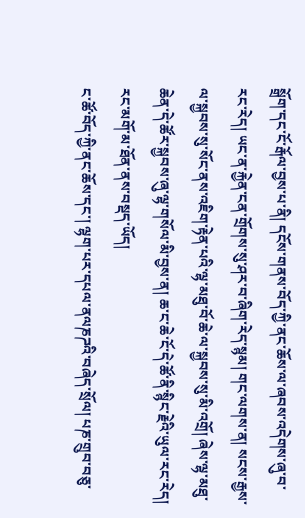སྒྲོག་དང་ངོ་རྒོལ་བྱས་པ་ནི། དངོས་གནས་བོད་ཀྱི་ནང་ཆོས་ལ་ཞབས་འདེགས་ཞུ་བ་རང་རེད། ཡང་ན་རྐྱེན་ངན་གྲོགས་སུ་ཤར་བ་ཞིག་རེད་སྙམ། གང་ལགས་ན། སངས་རྒྱས་ལ་སྐྱབས་སུ་སོང་ནས་འཇིག་རྟེན་པའི་ལྷ་མཐུ་བོ་ཆེ་ལ་སྐྱབས་སུ་མི་འགྲོ། ཞེས་ལྷ་མཐུ་ཆེན་དེ་ཚོར་སྐྱབས་ཞུ་ལྷ་གསོལ་མི་བྱས་ན། ཆ་ང་ཆེ་ངོ་དེ་ཚོ་ནི་སྙིང་རྗེའི་ཡུལ་རང་རེད། རང་མགོ་མ་ཐོན་ནས་བསྡད་ཡོད།
ང་ཚོ་བོད་ཀྱི་ནང་ཆོས་དང་། ལྷག་པར་དཔལ་ནལཎཌའི་བཞེད་སྲོལ། པཎ་གྲུབ་བཅུ་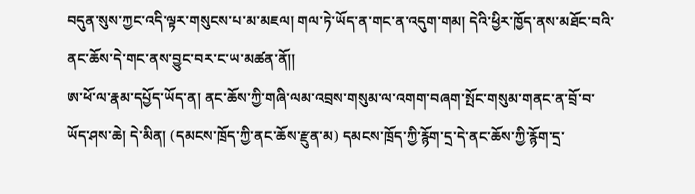བདུན་སུས་ཀྱང་འདི་ལྟར་གསུངས་པ་མ་མཇལ། གལ་ཏེ་ཡོད་ན་གང་ན་འདུག་གམ། དེའི་ཕྱིར་ཁྱོད་ནས་མཐོང་བའི་ནང་ཆོས་དེ་གང་ནས་བྱུང་བར་ང་ཡ་མཚན་ནོ།།
ཨ་ཕོ་ལ་རྣམ་དཔྱོད་ཡོད་ན། ནང་ཆོས་ཀྱི་གཞི་ལམ་འབྲས་གསུམ་ལ་འགག་བཞག་སྤོང་གསུམ་གནང་ན་བྲོ་བ་ཡོད་ཤས་ཆེ། དེ་མིན། (དམངས་ཁྲོད་ཀྱི་ནང་ཆོས་རྫུན་མ) དམངས་ཁྲོད་ཀྱི་རྙོག་དྲ་དེ་ནང་ཆོས་ཀྱི་རྙོག་དྲ་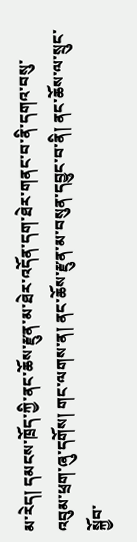མ་རེད། དམངས་ཁྲོད་ཀྱི་ནང་ཆོས་རྫུན་མ་ཐེར་འདོན་དག་ཐེར་གནང་བ་ནི་དགའ་བསུ་འབུམ་ཕྲག་ཞུ་དགོས། གང་ལགས་ན། ནང་ཆོས་རྫུན་མ་བསུན་དབྱུང་བ་ནི། ནང་ཆོས་ལ་སྲུང་སྐྱོབ་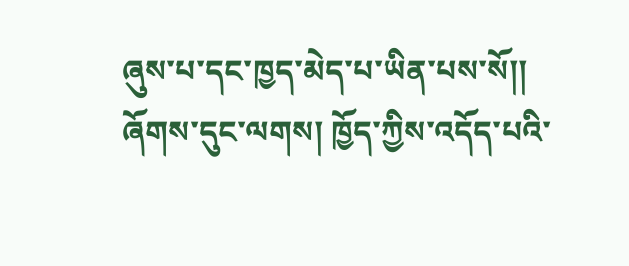ཞུས་པ་དང་ཁྱད་མེད་པ་ཡིན་པས་སོ།།
ཞོགས་དུང་ལགས། ཁྱོད་ཀྱིས་འདོད་པའི་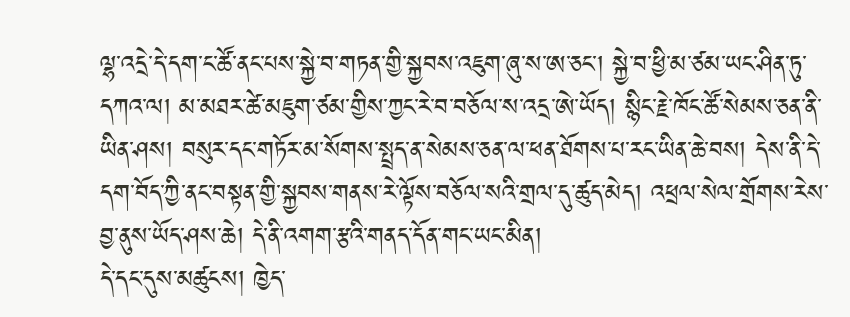ལྷ་འདྲེ་དེ་དག་ང་ཚོ་ནང་པས་སྐྱེ་བ་གཏན་གྱི་སྐྱབས་འཇུག་ཞུ་ས་ཨ་ཅང་། སྐྱེ་བ་ཕྱི་མ་ཙམ་ཡང་ཤིན་ཏུ་དཀའ་ལ། མ་མཐར་ཚེ་མཇུག་ཙམ་གྱིས་ཀྱང་རེ་བ་བཅོལ་ས་འདྲ་ཨེ་ཡོད། སྙིང་རྗེ་ཁོང་ཚོ་སེམས་ཅན་ནི་ཡིན་ཤས། བསུར་དང་གཏོར་མ་སོགས་སྤྲད་ན་སེམས་ཅན་ལ་ཕན་ཐོགས་པ་རང་ཡིན་ཆེ་བས། དེས་ནི་དེ་དག་བོད་ཀྱི་ནང་བསྟན་གྱི་སྐྱབས་གནས་རེ་ལྟོས་བཅོལ་སའི་གྲལ་དུ་ཚུད་མེད། འཕྲལ་སེལ་གྲོགས་རེས་བྱ་ནུས་ཡོད་ཤས་ཆེ། དེ་ནི་འགག་རྩའི་གནད་དོན་གང་ཡང་མིན།
དེ་དང་དུས་མཚུངས། ཁྱེད་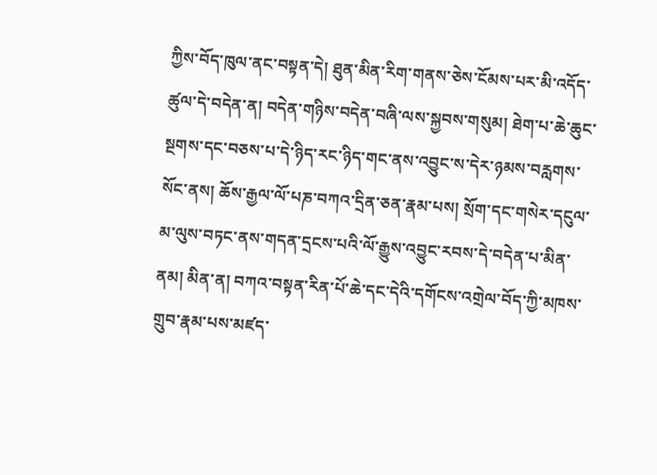ཀྱིས་བོད་ཁུལ་ནང་བསྟན་དེ། ཐུན་མིན་རིག་གནས་ཅེས་ངོམས་པར་མི་འདོད་ཚུལ་དེ་བདེན་ན། བདེན་གཉིས་བདེན་བཞི་ལས་སྐྱབས་གསུམ། ཐེག་པ་ཆེ་ཆུང་སྔགས་དང་བཅས་པ་དེ་ཉིད་རང་ཉིད་གང་ནས་འབྱུང་ས་དེར་ཉམས་བརླགས་སོང་ནས། ཆོས་རྒྱལ་ལོ་པཎ་བཀའ་དྲིན་ཅན་རྣམ་པས། སྲོག་དང་གསེར་དངུལ་མ་ལུས་བཏང་ནས་གདན་དྲངས་པའི་ལོ་རྒྱུས་འབྱུང་རབས་དེ་བདེན་པ་མིན་ནམ། མིན་ན། བཀའ་བསྟན་རིན་པོ་ཆེ་དང་དེའི་དགོངས་འགྲེལ་བོད་ཀྱི་མཁས་གྲུབ་རྣམ་པས་མཛད་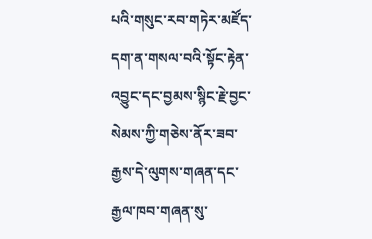པའི་གསུང་རབ་གཏེར་མཛོད་དག་ན་གསལ་བའི་སྟོང་རྟེན་འབྱུང་དང་བྱམས་སྙིང་རྗེ་བྱང་སེམས་ཀྱི་གཅེས་ནོར་ཟབ་རྒྱས་དེ་ལུགས་གཞན་དང་རྒྱལ་ཁབ་གཞན་སུ་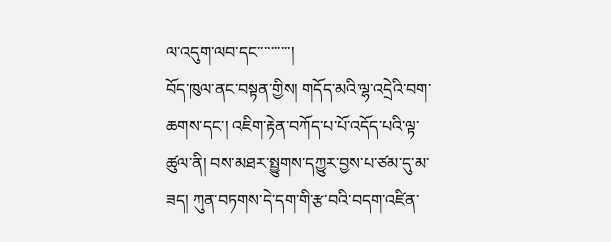ལ་འདུག་ལབ་དང་་་་་་་་་་།
བོད་ཁུལ་ནང་བསྟན་གྱིས། གདོད་མའི་ལྷ་འདྲེའི་བག་ཆགས་དང་། འཇིག་རྟེན་བཀོད་པ་པོ་འདོད་པའི་ལྟ་ཚུལ་ནི། བས་མཐར་སྤྱུགས་དཀྱུར་བྱས་པ་ཙམ་དུ་མ་ཟད། ཀུན་བཏགས་དེ་དག་གི་རྩ་བའི་བདག་འཛིན་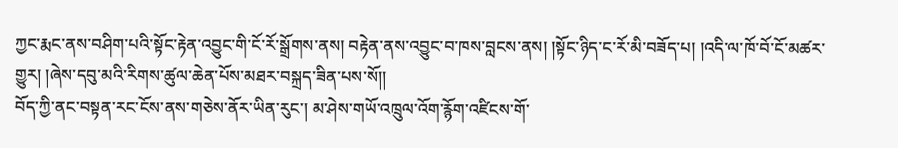ཀྱང་རྨང་ནས་བཤིག་པའི་སྟོང་རྟེན་འབྱུང་གི་ངོ་རོ་སྒྲོགས་ནས། བརྟེན་ནས་འབྱུང་བ་ཁས་བླངས་ནས། །སྟོང་ཉིད་ང་རོ་མི་བཟོད་པ། །འདི་ལ་ཁོ་བོ་ངོ་མཚར་གྱུར། །ཞེས་དབུ་མའི་རིགས་ཚུལ་ཆེན་པོས་མཐར་བསྐྲད་ཟིན་པས་སོ།།
བོད་ཀྱི་ནང་བསྟན་རང་ངོས་ནས་གཅེས་ནོར་ཡིན་རུང་། མ་ཤེས་གཡོ་འཁྲུལ་འོག་རྙོག་འཛིངས་གོ་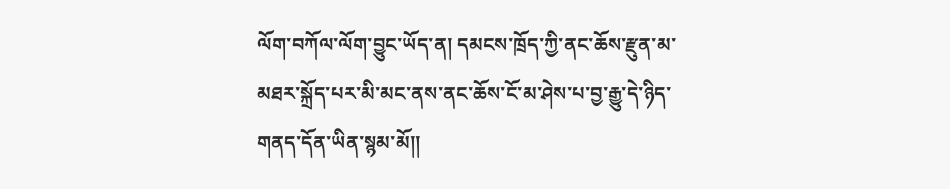ལོག་བཀོལ་ལོག་བྱུང་ཡོད་ན། དམངས་ཁྲོད་ཀྱི་ནང་ཆོས་རྫུན་མ་མཐར་སྐྲོད་པར་མི་མང་ནས་ནང་ཆོས་ངོ་མ་ཤེས་པ་བྱ་རྒྱུ་དེ་ཉིད་གནད་དོན་ཡིན་སྙམ་མོ།།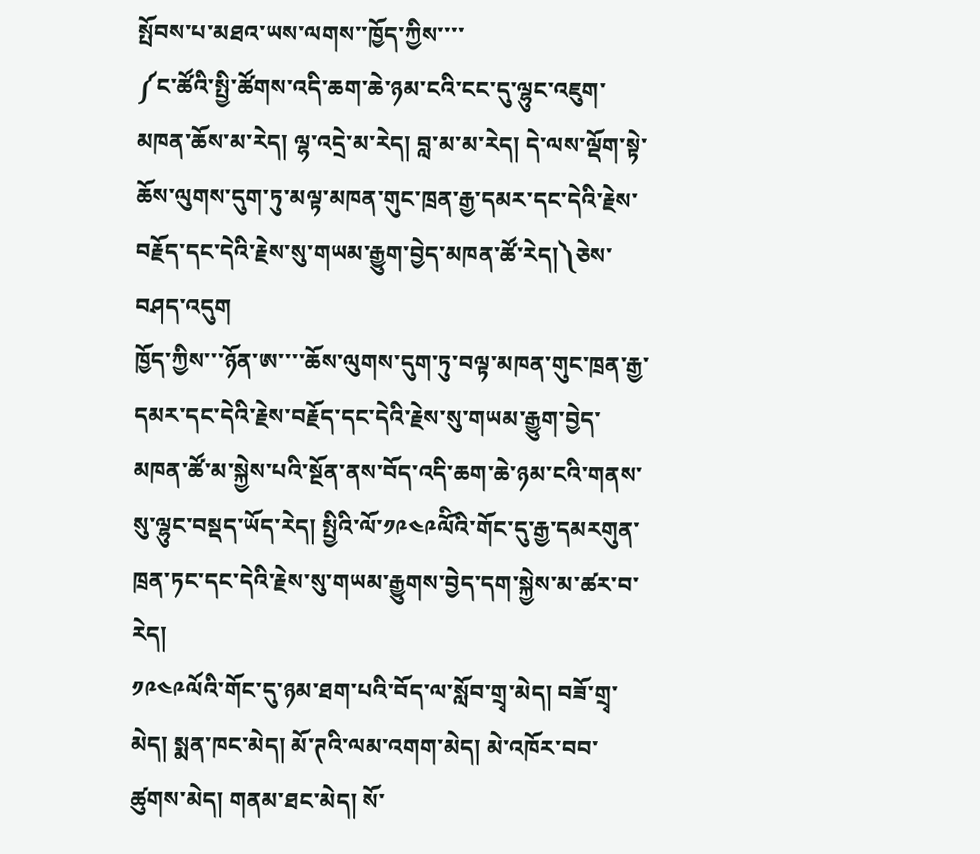སྤོབས་པ་མཐའ་ཡས་ལགས་་ཁྱོད་ཀྱིས་་་་
༼ང་ཚོའི་སྤྱི་ཚོགས་འདི་ཆག་ཆེ་ཉམ་ངའི་ངང་དུ་ལྷུང་འཇུག་མཁན་ཆོས་མ་རེད། ལྷ་འདྲེ་མ་རེད། བླ་མ་མ་རེད། དེ་ལས་ལྡོག་སྟེ་ཆོས་ལུགས་དུག་ཏུ་མལྟ་མཁན་གུང་ཁྲན་རྒྱ་དམར་དང་དེའི་རྗེས་བརྗོད་དང་དེའི་རྗེས་སུ་གཡམ་རྒྱུག་བྱེད་མཁན་ཚོ་རེད།༽ཅེས་བཤད་འདུག
ཁྱོད་ཀྱིས་་་ཉོན་ཨ་་་་ཆོས་ལུགས་དུག་ཏུ་བལྟ་མཁན་གུང་ཁྲན་རྒྱ་དམར་དང་དེའི་རྗེས་བརྗོད་དང་དེའི་རྗེས་སུ་གཡམ་རྒྱུག་བྱེད་མཁན་ཚོ་མ་སྐྱེས་པའི་སྔོན་ནས་བོད་འདི་ཆག་ཆེ་ཉམ་ངའི་གནས་སུ་ལྷུང་བསྡད་ཡོད་རེད། སྤྱིའི་ལོ་༡༩༤༩ལོིའི་གོང་དུ་རྒྱ་དམརགུན་ཁྲན་ཏང་དང་དེའི་རྗེས་སུ་གཡམ་རྒྱུགས་བྱེད་དག་སྐྱེས་མ་ཚར་བ་རེད།
༡༩༤༩ལོའི་གོང་དུ་ཉམ་ཐག་པའི་བོད་ལ་སློབ་གྲྭ་མེད། བཟོ་གྲྭ་མེད། སྨན་ཁང་མེད། མོ་ཊའི་ལམ་འགག་མེད། མེ་འཁོར་བབ་ཚུགས་མེད། གནམ་ཐང་མེད། སོ་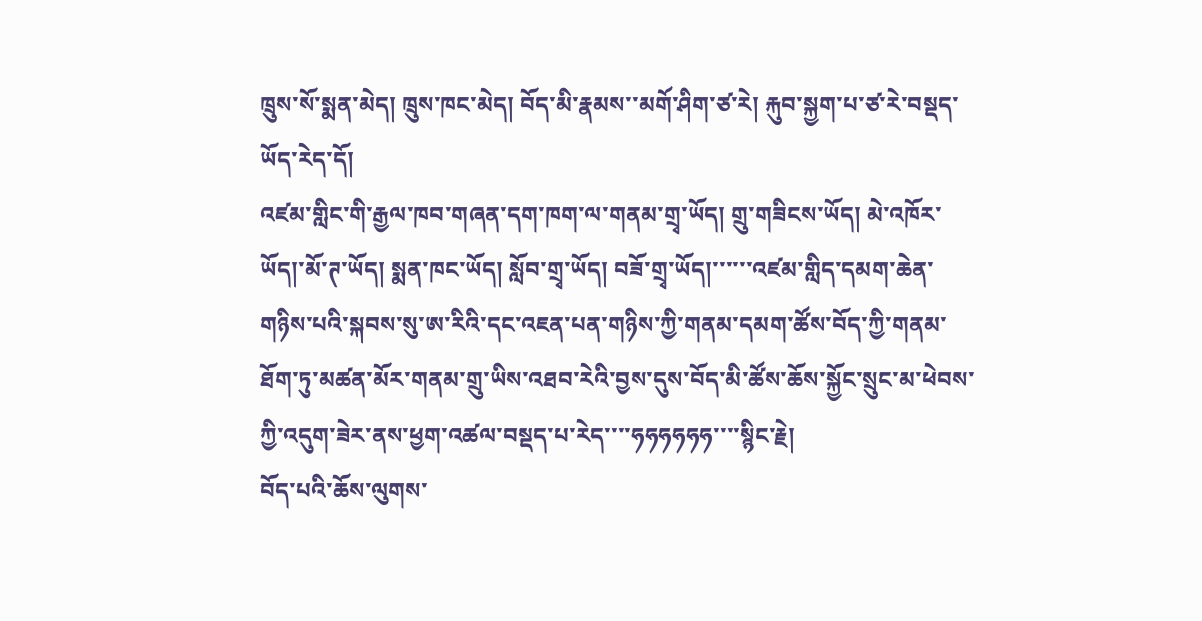ཁྲུས་སོ་སྨན་མེད། ཁྲུས་ཁང་མེད། བོད་མི་རྣམས་་མགོ་ཤིག་ཙ་རེ། རྐུབ་སྐྱག་པ་ཙ་རེ་བསྡད་ཡོད་རེད་དོ།
འཛམ་གླིང་གི་རྒྱལ་ཁབ་གཞན་དག་ཁག་ལ་གནམ་གྲྭ་ཡོད། གྲུ་གཟིངས་ཡོད། མེ་འཁོར་ཡོད།་མོ་ཊ་ཡོད། སྨན་ཁང་ཡོད། སློབ་གྲྭ་ཡོད། བཟོ་གྲྭ་ཡོད།་་་་་་འཛམ་གླིད་དམག་ཆེན་གཉིས་པའི་སྐབས་སུ་ཨ་རིའི་དང་འཇན་པན་གཉིས་ཀྱི་གནམ་དམག་ཚོས་བོད་ཀྱི་གནམ་ཐོག་ཏུ་མཚན་མོར་གནམ་གྲུ་ཡིས་འཐབ་རེའི་བྱས་དུས་བོད་མི་ཚོས་ཆོས་སྐྱོང་སྲུང་མ་ཕེབས་ཀྱི་འདུག་ཟེར་ནས་ཕྱག་འཚལ་བསྡད་པ་རེད་་་་ཧཧཧཧཧཧ་་་་སྙིང་རྗེ།
བོད་པའི་ཆོས་ལུགས་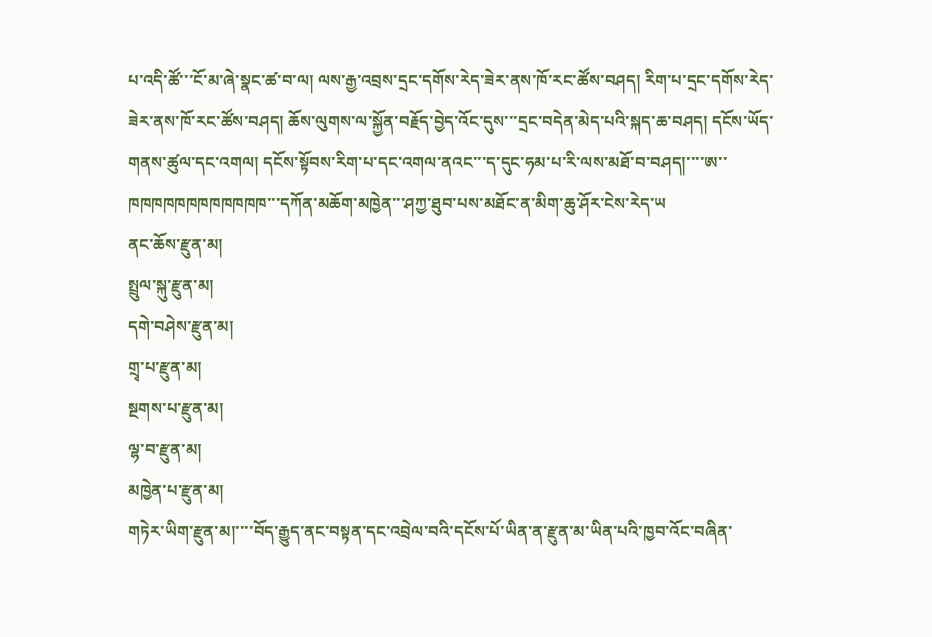པ་འདི་ཚོ་་་ངོ་མ་ཞེ་སྣང་ཚ་བ་ལ། ལས་རྒྱ་འབྲས་དྲང་དགོས་རེད་ཟེར་ནས་ཁོ་རང་ཚོས་བཤད། རིག་པ་དྲང་དགོས་རེད་ཟེར་ནས་ཁོ་རང་ཚོས་བཤད། ཆོས་ལུགས་ལ་སྐྱོན་བརྗོད་བྱེད་འོང་དུས་་་དྲང་བདེན་མེད་པའི་སྐད་ཆ་བཤད། དངོས་ཡོད་གནས་ཚུལ་དང་འགལ། དངོས་སྟོབས་རིག་པ་དང་འགལ་ནའང་་་ད་དུང་ཧམ་པ་རི་ལས་མཐོ་བ་བཤད།་་་་ཨ་་ཁཁཁཁཁཁཁཁཁཁཁཁ་་་དཀོན་མཆོག་མཁྱེན་་་ཤཀྱ་ཐུབ་པས་མཐོང་ན་མིག་ཆུ་ཤོར་ངེས་རེད་ཡ
ནང་ཆོས་རྫུན་མ།
སྤྲུལ་སྐུ་རྫུན་མ།
དགེ་བཤེས་རྫུན་མ།
གྲྭ་པ་རྫུན་མ།
སྔགས་པ་རྫུན་མ།
ལྷ་བ་རྫུན་མ།
མཁྱེན་པ་རྫུན་མ།
གཏེར་ཡིག་རྫུན་མ།་་་་བོད་རྒྱུད་ནང་བསྟན་དང་འབྲེལ་བའི་དངོས་པོ་ཡིན་ན་རྫུན་མ་ཡིན་པའི་ཁྱབ་འོང་བཞིན་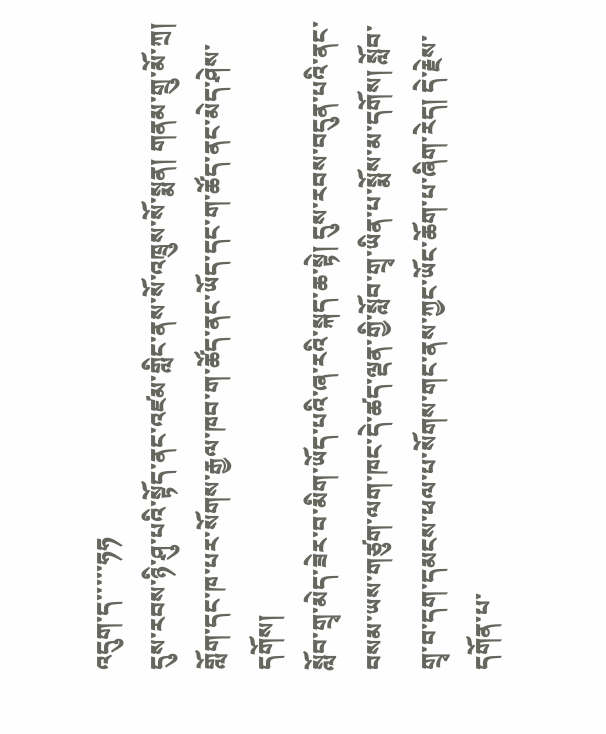འདུག་ད་་་་་ཧཧ
དུས་རབས་ཉི་ཤུ་པའི་སྟོད་ནང་འཛམ་གླིང་ནས་སོ་འཁྲུས་སོ་སྨན། གནམ་གྲུ་མོ་ཀྲ། གློག་དང་ཁ་པར་སོགས་རྒྱལ་ཁབ་ག་ཚོད་ནང་ཡོད་དང་ག་ཚོད་ནང་མེད་ཤེས་དགོས།
སློབ་གྲྭ་མེད་ཟེར་བ་མིག་ཡོད་པའི་ཞ་རའི་སྐད་ཆ་སྟེ། དུས་རབས་བདུན་པའི་ནང་བསམ་ཡས་གཙུག་ལག་ཁང་དེ་ཚད་ལྡན་གྱི་སློབ་གྲྭ་ཡིན་པ་སྨོས་མ་དགོས། སློབ་གྲྭ་བ་དག་དམངས་ཕལ་པ་སོགས་གང་ནས་ཀྱང་ཡོང་ཆོག་པ་ཞིག་རེད། དེ་རྗེས་དགོན་པ་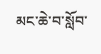མང་ཆེ་བ་སློབ་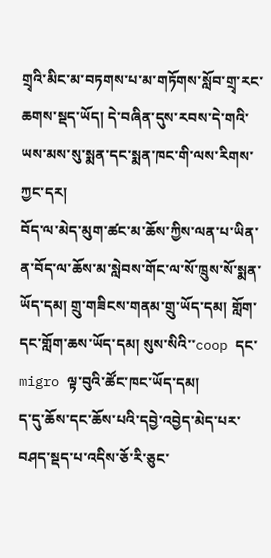གྲྭའི་མིང་མ་བཏགས་པ་མ་གཏོགས་སློབ་གྲྭ་རང་ཆགས་སྡད་ཡོད། དེ་བཞིན་དུས་རབས་དེ་གའི་ཡས་མས་སུ་སྨན་དང་སྨན་ཁང་གི་ལས་རིགས་ཀྱང་དར།
བོད་ལ་མེད་མུག་ཚང་མ་ཆོས་ཀྱིས་ལན་པ་ཡིན་ན་བོད་ལ་ཆོས་མ་སླེབས་གོང་ལ་སོ་ཁྲུས་སོ་སྨན་ཡོད་དམ། གྲུ་གཟིངས་གནམ་གྲུ་ཡོད་དམ། གློག་དང་གློག་ཆས་ཡོད་དམ། སུས་སིའི་་coop དང་migro ལྟ་བུའི་ཚོང་ཁང་ཡོད་དམ།
ད་དུ་ཆོས་དང་ཆོས་པའི་དབྱེ་འབྱེད་མེད་པར་བཤད་སྡད་པ་འདིས་ཅོ་རི་ཅུང་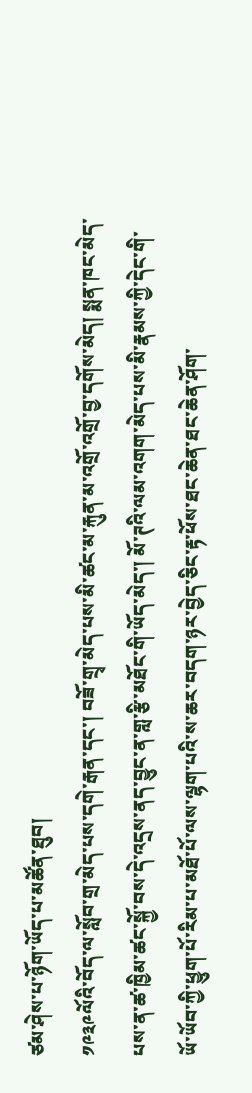ཙམ་ཤེས་པ་ཉོག་ཡོད་པ་མཚོན་ཐུབ།
༡༩༣༩ལོའི་བོད་ལ་སློབ་གྲ་མེད་པས་དགེ་རྒན་དང་། བཟོ་གྲྭ་མེད་པས་མི་ཚང་མ་རྐུན་མ་འགྲོ་འགྲོ་བྱ་དགོས་མེད། སྨན་ཁང་མེད་པས་ན་ཚ་ཁྱིམ་ཚང་སྐྱོ་བས་དེ་འདྲས་ནད་བྱུང་ན་གླ་རྩི་མཐོང་གི་ཡོད་མེད་། མོ་ཊའི་ལམ་འགག་མེད་པས་མི་རྣམས་ཀྱི་དེང་གི་ཡོ་ཡོབ་ཀྱི་ཕྱུག་པོ་རིམ་པ་མཐོ་པོ་ལས་ལྷག་པའི་ས་ཆར་བདག་ཉར་བྱེད་ཅིང་རྟ་ཕོས་ཐང་ཆེན་ཐང་ཆེན་ཤོག་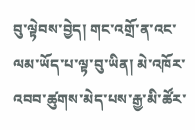བུ་ལྟེབས་བྱེད། གང་འགྲོ་ན་འང་ལམ་ཡོད་པ་ལྟ་བུ་ཡིན། མེ་འཁོར་འབབ་ཚུགས་མེད་པས་རྒྱ་མི་ཚོར་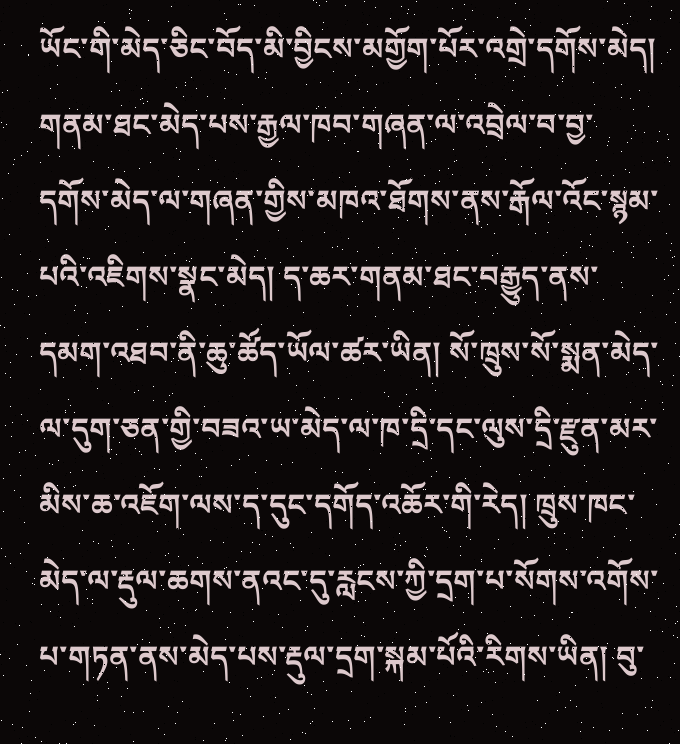ཡོང་གི་མེད་ཅིང་བོད་མི་བྱིངས་མགྱོག་པོར་འགྲེ་དགོས་མེད། གནམ་ཐང་མེད་པས་རྒྱལ་ཁབ་གཞན་ལ་འབྲེལ་བ་བྱ་དགོས་མེད་ལ་གཞན་གྱིས་མཁའ་ཐོགས་ནས་རྒོལ་འོང་སྙམ་པའི་འཇིགས་སྣང་མེད། ད་ཆར་གནམ་ཐང་བརྒྱུད་ནས་དམག་འཐབ་ནི་ཆུ་ཚོད་ཡོལ་ཚར་ཡིན། སོ་ཁྲུས་སོ་སྨན་མེད་ལ་དུག་ཅན་གྱི་བཟའ་ཡ་མེད་ལ་ཁ་དྲི་དང་ལུས་དྲི་རྫུན་མར་མིས་ཆ་འཇོག་ལས་ད་དུང་དགོད་འཆོར་གི་རེད། ཁྲུས་ཁང་མེད་ལ་རྡུལ་ཆགས་ནའང་དུ་རླངས་ཀྱི་དྲག་པ་སོགས་འགོས་པ་གཏན་ནས་མེད་པས་རྡུལ་དྲག་སྐམ་པོའི་རིགས་ཡིན། བུ་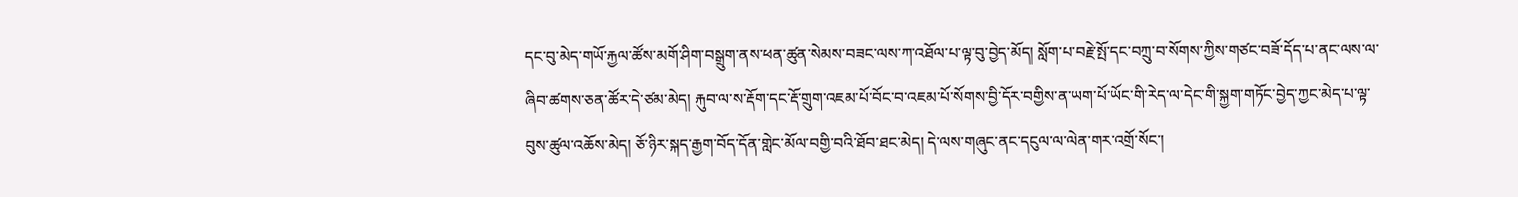དང་བུ་མེད་གཡོ་རྐྱལ་ཚོས་མགོ་ཤིག་བསྒྲུག་ནས་ཕན་ཚུན་སེམས་བཟང་ལས་ཀ་འཐོལ་པ་ལྟ་བུ་བྱེད་མོད། སློག་པ་བརྗེ་སྤོ་དང་བཀྲུ་བ་སོགས་ཀྱིས་གཙང་བཟོ་དོད་པ་ནང་ལས་ལ་ཞིབ་ཚགས་ཅན་ཚོར་དེ་ཙམ་མེད། རྐུབ་ལ་ས་རྡོག་དང་རྡོ་གྲུག་འཇམ་པོ་བོང་བ་འཇམ་པོ་སོགས་བྱི་དོར་བགྱིས་ན་ཡག་པོ་ཡོང་གི་རེད་ལ་དེང་གི་སྐྱག་གཏོང་བྱེད་ཀྱང་མེད་པ་ལྟ་བུས་ཚུལ་འཆོས་མེད། ཅོ་ཉིར་སྐད་རྒྱག་བོད་དོན་གླེང་མོལ་བགྱི་བའི་ཐོབ་ཐང་མེད། དེ་ལས་གཞུང་ནང་དངུལ་ལ་ལེན་གར་འགྲོ་སོང་།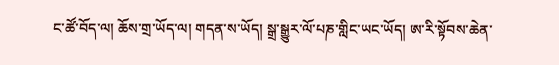ང་ཚོ་བོད་ལ། ཆོས་གྲ་ཡོད་ལ། གདན་ས་ཡོད། སྒྲ་སྒྱུར་ལོ་པཎ་གླིང་ཡང་ཡོད། ཨ་རི་སྟོབས་ཆེན་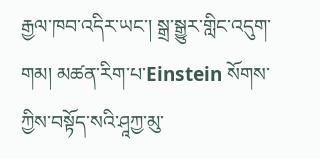རྒྱལ་ཁབ་འདིར་ཡང་། སྒྲ་སྒྱུར་གླིང་འདུག་གམ། མཚན་རིག་པ་Einstein སོགས་ཀྱིས་བསྟོད་སའི་ཤཱཀྱ་མུ་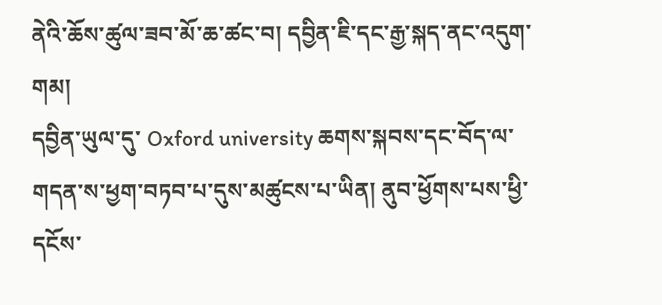ནེའི་ཆོས་ཚུལ་ཟབ་མོ་ཆ་ཚང་བ། དབྱིན་ཇི་དང་རྒྱ་སྐད་ནང་འདུག་གམ།
དབྱིན་ཡུལ་དུ་ Oxford university ཆགས་སྐབས་དང་བོད་ལ་གདན་ས་ཕྱག་བཏབ་པ་དུས་མཚུངས་པ་ཡིན། ནུབ་ཕྱོགས་པས་ཕྱི་དངོས་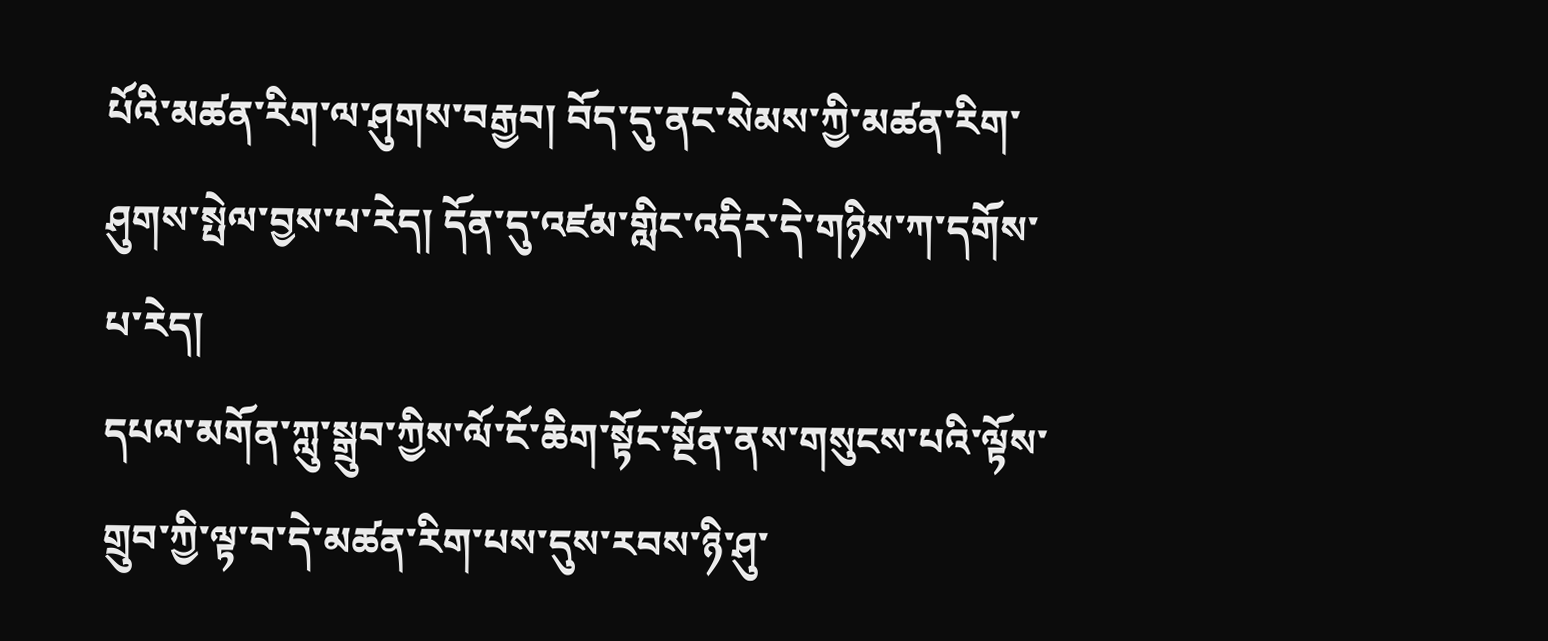པོའི་མཚན་རིག་ལ་ཤུགས་བརྒྱབ། བོད་དུ་ནང་སེམས་ཀྱི་མཚན་རིག་ཤུགས་སྤེལ་བྱས་པ་རེད། དོན་དུ་འཛམ་གླིང་འདིར་དེ་གཉིས་ཀ་དགོས་པ་རེད།
དཔལ་མགོན་ཀླུ་སྒྲུབ་ཀྱིས་ལོ་ངོ་ཆིག་སྟོང་སྔོན་ནས་གསུངས་པའི་ལྟོས་གྲུབ་ཀྱི་ལྟ་བ་དེ་མཚན་རིག་པས་དུས་རབས་ཉི་ཤུ་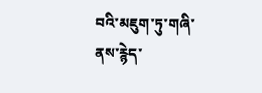བའི་མཇུག་ཏུ་གཞི་ནས་རྙེད་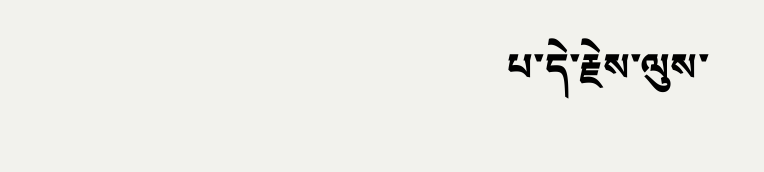པ་དེ་རྗེས་ལུས་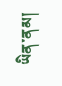ཡིན་ནམ།